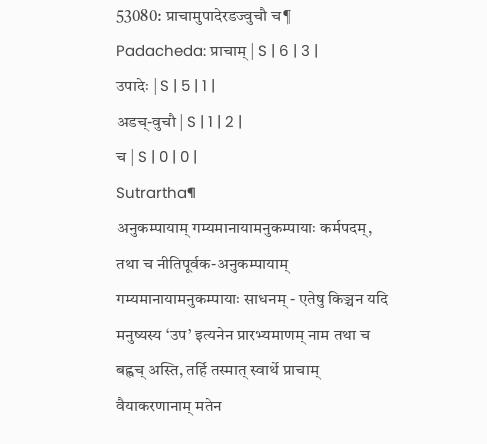53080: प्राचामुपादेरडज्वुचौ च¶
Padacheda: प्राचाम् | S | 6 | 3 |
उपादेः | S | 5 | 1 |
अडच्-वुचौ | S | 1 | 2 |
च | S | 0 | 0 |
Sutrartha¶
अनुकम्पायाम् गम्यमानायामनुकम्पायाः कर्मपदम्, तथा च नीतिपूर्वक-अनुकम्पायाम् गम्यमानायामनुकम्पायाः साधनम् - एतेषु किञ्चन यदि मनुष्यस्य ‘उप’ इत्यनेन प्रारभ्यमाणम् नाम तथा च बह्वच् अस्ति, तर्हि तस्मात् स्वार्थे प्राचाम् वैयाकरणानाम् मतेन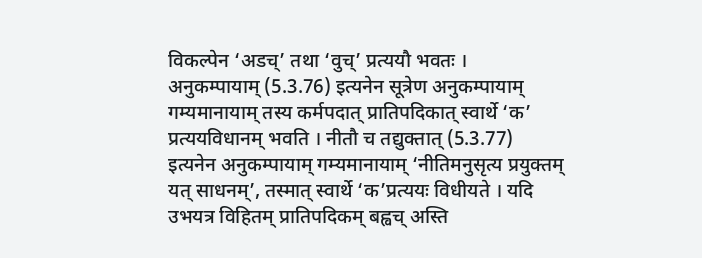विकल्पेन ‘अडच्’ तथा ‘वुच्’ प्रत्ययौ भवतः ।
अनुकम्पायाम् (5.3.76) इत्यनेन सूत्रेण अनुकम्पायाम् गम्यमानायाम् तस्य कर्मपदात् प्रातिपदिकात् स्वार्थे ‘क’ प्रत्ययविधानम् भवति । नीतौ च तद्युक्तात् (5.3.77) इत्यनेन अनुकम्पायाम् गम्यमानायाम् ‘नीतिमनुसृत्य प्रयुक्तम् यत् साधनम्’, तस्मात् स्वार्थे ‘क’प्रत्ययः विधीयते । यदि उभयत्र विहितम् प्रातिपदिकम् बह्वच् अस्ति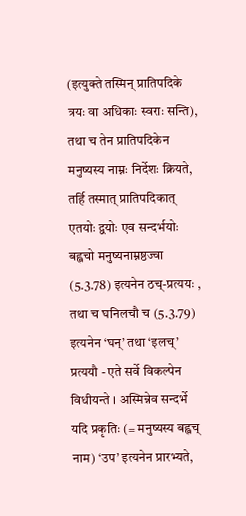(इत्युक्ते तस्मिन् प्रातिपदिके त्रयः वा अधिकाः स्वराः सन्ति), तथा च तेन प्रातिपदिकेन मनुष्यस्य नाम्नः निर्देशः क्रियते, तर्हि तस्मात् प्रातिपदिकात् एतयोः द्वयोः एव सन्दर्भयोः बह्वचो मनुष्यनाम्नष्ठज्वा (5.3.78) इत्यनेन ठच्-प्रत्ययः , तथा च घनिलचौ च (5.3.79) इत्यनेन ‘घन्’ तथा ‘इलच्’ प्रत्ययौ - एते सर्वे विकल्पेन विधीयन्ते । अस्मिन्नेव सन्दर्भे यदि प्रकृतिः (= मनुष्यस्य बह्वच् नाम) ‘उप’ इत्यनेन प्रारभ्यते,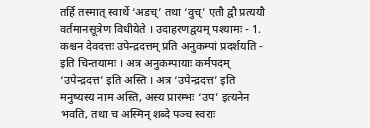तर्हि तस्मात् स्वार्थे ‘अडच्’ तथा ‘वुच्’ एतौ द्वौ प्रत्ययौ वर्तमानसूत्रेण विधीयेते । उदाहरणद्वयम् पश्यामः - 1. कश्चन देवदत्तः उपेन्द्रदत्तम् प्रति अनुकम्पां प्रदर्शयति - इति चिन्तयामः । अत्र अनुकम्पायाः कर्मपदम् ‘उपेन्द्रदत्त’ इति अस्ति । अत्र ‘उपेन्द्रदत्त’ इति मनुष्यस्य नाम अस्ति, अस्य प्रारम्भः ‘उप’ इत्यनेन भवति, तथा च अस्मिन् शब्दे पञ्च स्वराः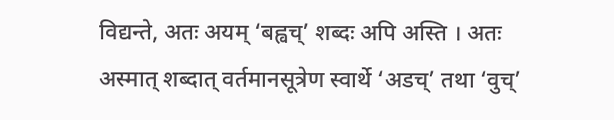विद्यन्ते, अतः अयम् ‘बह्वच्’ शब्दः अपि अस्ति । अतः अस्मात् शब्दात् वर्तमानसूत्रेण स्वार्थे ‘अडच्’ तथा ‘वुच्’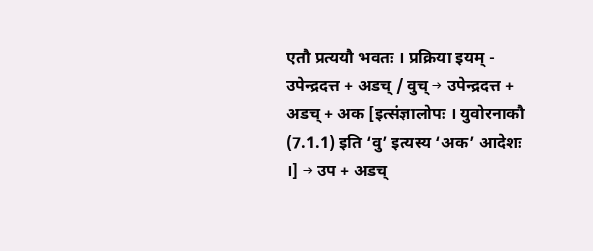एतौ प्रत्ययौ भवतः । प्रक्रिया इयम् - उपेन्द्रदत्त + अडच् / वुच् → उपेन्द्रदत्त + अडच् + अक [इत्संज्ञालोपः । युवोरनाकौ (7.1.1) इति ‘वु’ इत्यस्य ‘अक’ आदेशः ।] → उप + अडच्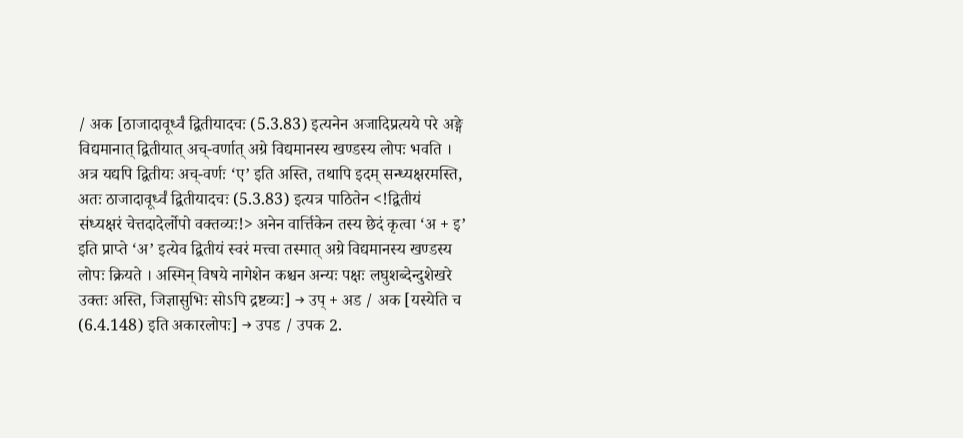/ अक [ठाजादावूर्ध्वं द्वितीयादचः (5.3.83) इत्यनेन अजादिप्रत्यये परे अङ्गे विद्यमानात् द्वितीयात् अच्-वर्णात् अग्रे विद्यमानस्य खण्डस्य लोपः भवति । अत्र यद्यपि द्वितीयः अच्-वर्णः ‘ए’ इति अस्ति, तथापि इदम् सन्ध्यक्षरमस्ति, अतः ठाजादावूर्ध्वं द्वितीयादचः (5.3.83) इत्यत्र पाठितेन <!द्वितीयं संध्यक्षरं चेत्तदादेर्लोपो वक्तव्यः!> अनेन वार्त्तिकेन तस्य छेदं कृत्वा ‘अ + इ’ इति प्राप्ते ‘अ’ इत्येव द्वितीयं स्वरं मत्त्वा तस्मात् अग्रे विद्यमानस्य खण्डस्य लोपः क्रियते । अस्मिन् विषये नागेशेन कश्चन अन्यः पक्षः लघुशब्देन्दुशेखरे उक्तः अस्ति, जिज्ञासुभिः सोऽपि द्रष्टव्यः] → उप् + अड / अक [यस्येति च (6.4.148) इति अकारलोपः] → उपड / उपक 2.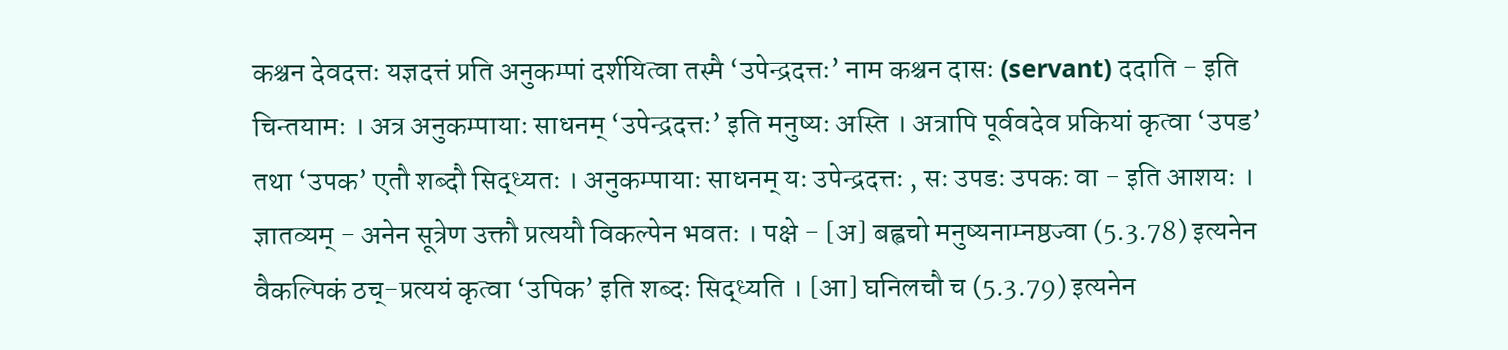कश्चन देवदत्तः यज्ञदत्तं प्रति अनुकम्पां दर्शयित्वा तस्मै ‘उपेन्द्रदत्तः’ नाम कश्चन दासः (servant) ददाति - इति चिन्तयामः । अत्र अनुकम्पायाः साधनम् ‘उपेन्द्रदत्तः’ इति मनुष्यः अस्ति । अत्रापि पूर्ववदेव प्रकियां कृत्वा ‘उपड’ तथा ‘उपक’ एतौ शब्दौ सिद्ध्यतः । अनुकम्पायाः साधनम् यः उपेन्द्रदत्तः , सः उपडः उपकः वा - इति आशयः । ज्ञातव्यम् - अनेन सूत्रेण उक्तौ प्रत्ययौ विकल्पेन भवतः । पक्षे - [अ] बह्वचो मनुष्यनाम्नष्ठज्वा (5.3.78) इत्यनेन वैकल्पिकं ठच्-प्रत्ययं कृत्वा ‘उपिक’ इति शब्दः सिद्ध्यति । [आ] घनिलचौ च (5.3.79) इत्यनेन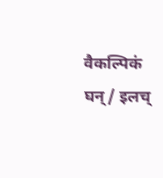वैकल्पिकं घन्/ इलच्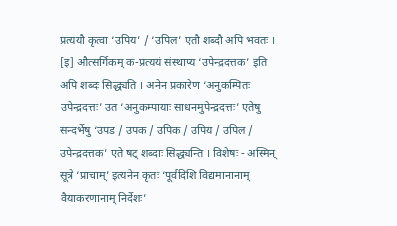प्रत्ययौ कृत्वा ‘उपिय’ / ‘उपिल’ एतौ शब्दौ अपि भवतः । [इ] औत्सर्गिकम् क-प्रत्ययं संस्थाप्य ‘उपेन्द्रदत्तक’ इति अपि शब्दः सिद्ध्यति । अनेन प्रकारेण ‘अनुकम्पितः उपेन्द्रदत्तः’ उत ‘अनुकम्पायाः साधनमुपेन्द्रदत्तः’ एतेषु सन्दर्भेषु ‘उपड / उपक / उपिक / उपिय / उपिल / उपेन्द्रदत्तक’ एते षट् शब्दाः सिद्ध्यन्ति । विशेषः - अस्मिन् सूत्रे ‘प्राचाम्’ इत्यनेन कृतः ‘पूर्वदिशि विद्यमानानाम् वैयाकरणानाम् निर्देशः’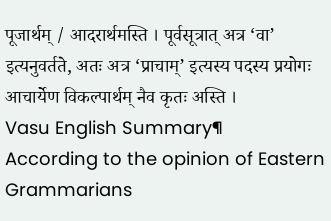पूजार्थम् / आदरार्थमस्ति । पूर्वसूत्रात् अत्र ‘वा’ इत्यनुवर्तते, अतः अत्र ‘प्राचाम्’ इत्यस्य पदस्य प्रयोगः आचार्येण विकल्पार्थम् नैव कृतः अस्ति ।
Vasu English Summary¶
According to the opinion of Eastern Grammarians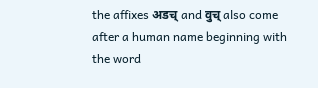the affixes अडच् and वुच् also come after a human name beginning with the word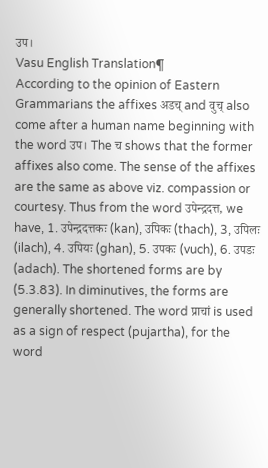उप।
Vasu English Translation¶
According to the opinion of Eastern Grammarians the affixes अडच् and वुच् also come after a human name beginning with the word उप। The च shows that the former affixes also come. The sense of the affixes are the same as above viz. compassion or courtesy. Thus from the word उपेन्द्रदत्त, we have, 1. उपेन्द्रदत्तकः (kan), उपिकः (thach), 3, उपिलः (ilach), 4. उपियः (ghan), 5. उपकः (vuch), 6. उपडः (adach). The shortened forms are by (5.3.83). In diminutives, the forms are generally shortened. The word प्राचां is used as a sign of respect (pujartha), for the word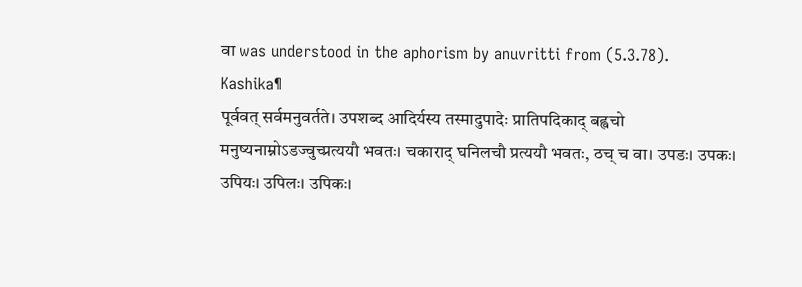वा was understood in the aphorism by anuvritti from (5.3.78).
Kashika¶
पूर्ववत् सर्वमनुवर्तते। उपशब्द आदिर्यस्य तस्मादुपादेः प्रातिपदिकाद् बह्वचो मनुष्यनाम्नोऽडज्वुच्प्रत्ययौ भवतः। चकाराद् घनिलचौ प्रत्ययौ भवतः, ठच् च वा। उपडः। उपकः। उपियः। उपिलः। उपिकः।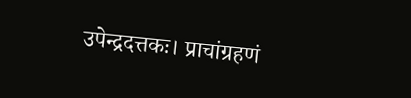उपेन्द्रदत्तकः। प्राचांग्रहणं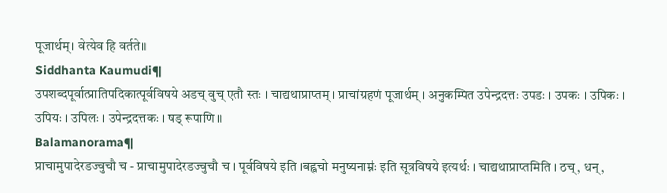पूजार्थम्। वेत्येव हि वर्तते॥
Siddhanta Kaumudi¶
उपशब्दपूर्वात्प्रातिपदिकात्पूर्वविषये अडच् वुच् एतौ स्तः । चाद्यथाप्राप्तम् । प्राचांग्रहणं पूजार्थम् । अनुकम्पित उपेन्द्रदत्तः उपडः । उपकः । उपिकः । उपियः । उपिलः । उपेन्द्रदत्तकः । षड् रूपाणि ॥
Balamanorama¶
प्राचामुपादेरडज्वुचौ च - प्राचामुपादेरडज्वुचौ च । पूर्वविषये इति ।बह्वचो मनुष्यनाम्नः॑ इति सूत्रविषये इत्यर्थः । चाद्यथाप्राप्तमिति । ठच्, धन्,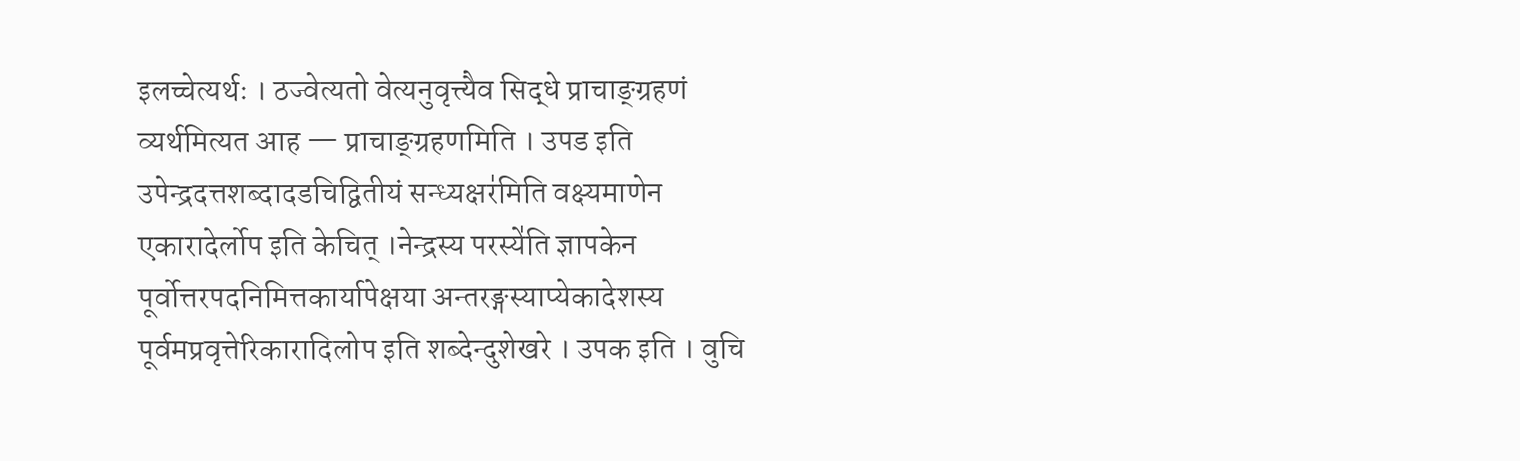इलच्चेत्यर्थः । ठज्वेत्यतो वेत्यनुवृत्त्यैव सिद्धे प्राचाङ्ग्रहणं व्यर्थमित्यत आह — प्राचाङ्ग्रहणमिति । उपड इति उपेन्द्रदत्तशब्दादडचिद्वितीयं सन्ध्यक्षर॑मिति वक्ष्यमाणेन एकारादेर्लोप इति केचित् ।नेन्द्रस्य परस्ये॑ति ज्ञापकेन पूर्वोत्तरपदनिमित्तकार्यापेक्षया अन्तरङ्गस्याप्येकादेशस्य पूर्वमप्रवृत्तेरिकारादिलोप इति शब्देन्दुशेखरे । उपक इति । वुचि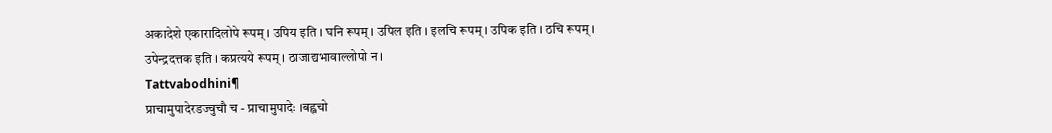अकादेशे एकारादिलोपे रूपम् । उपिय इति । घनि रूपम् । उपिल इति । इलचि रूपम् । उपिक इति । ठचि रूपम् । उपेन्द्रदत्तक इति । कप्रत्यये रूपम् । ठाजाद्यभावाल्लोपो न ।
Tattvabodhini¶
प्राचामुपादेरडज्वुचौ च - प्राचामुपादेः ।बह्वचो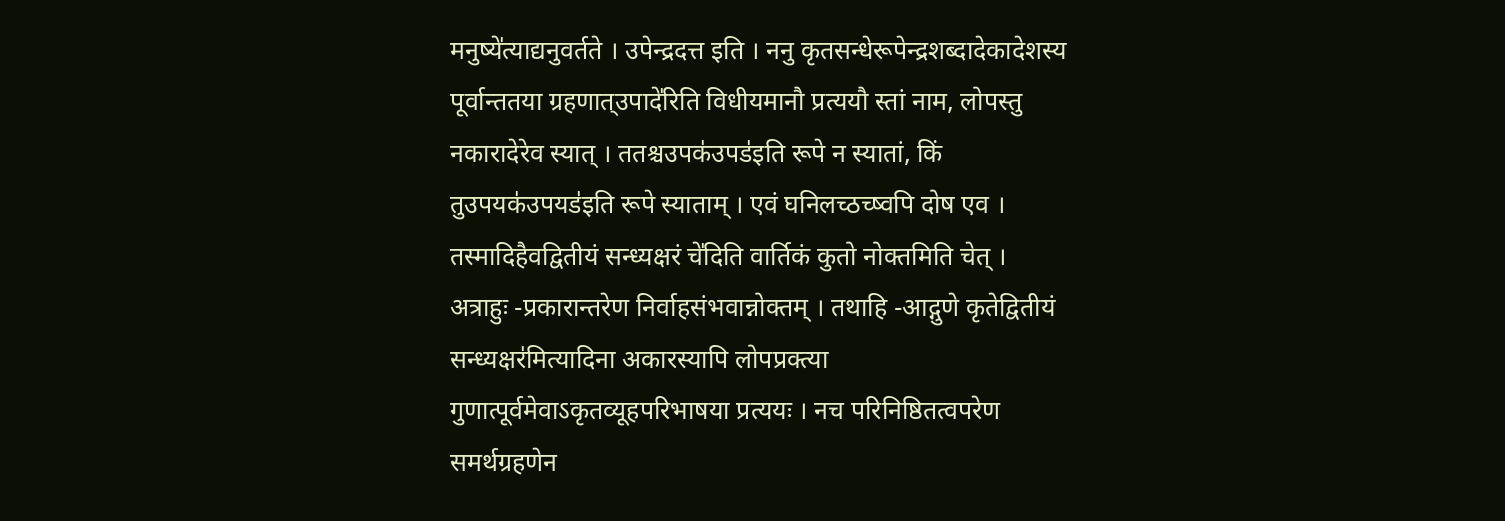मनुष्ये॑त्याद्यनुवर्तते । उपेन्द्रदत्त इति । ननु कृतसन्धेरूपेन्द्रशब्दादेकादेशस्य पूर्वान्ततया ग्रहणात्उपादे॑रिति विधीयमानौ प्रत्ययौ स्तां नाम, लोपस्तु नकारादेरेव स्यात् । ततश्चउपक॑उपड॑इति रूपे न स्यातां, किं तुउपयक॑उपयड॑इति रूपे स्याताम् । एवं घनिलच्ठच्ष्वपि दोष एव । तस्मादिहैवद्वितीयं सन्ध्यक्षरं चे॑दिति वार्तिकं कुतो नोक्तमिति चेत् । अत्राहुः -प्रकारान्तरेण निर्वाहसंभवान्नोक्तम् । तथाहि -आद्गुणे कृतेद्वितीयं सन्ध्यक्षर॑मित्यादिना अकारस्यापि लोपप्रक्त्या गुणात्पूर्वमेवाऽकृतव्यूहपरिभाषया प्रत्ययः । नच परिनिष्ठितत्वपरेण समर्थग्रहणेन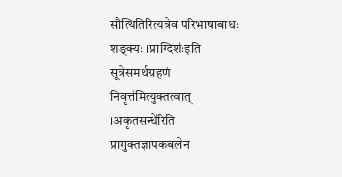सौत्थितिरित्यत्रेव परिभाषाबाधः शङ्क्यः ।प्राग्दिशः॑इति सूत्रेसमर्थग्रहणं निवृत्त॑मित्युक्तत्वात् ।अकृतसन्धे॑रिति प्रागुक्तज्ञापकबलेन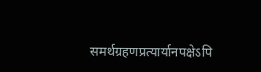समर्थग्रहणप्रत्यार्यानपक्षेऽपि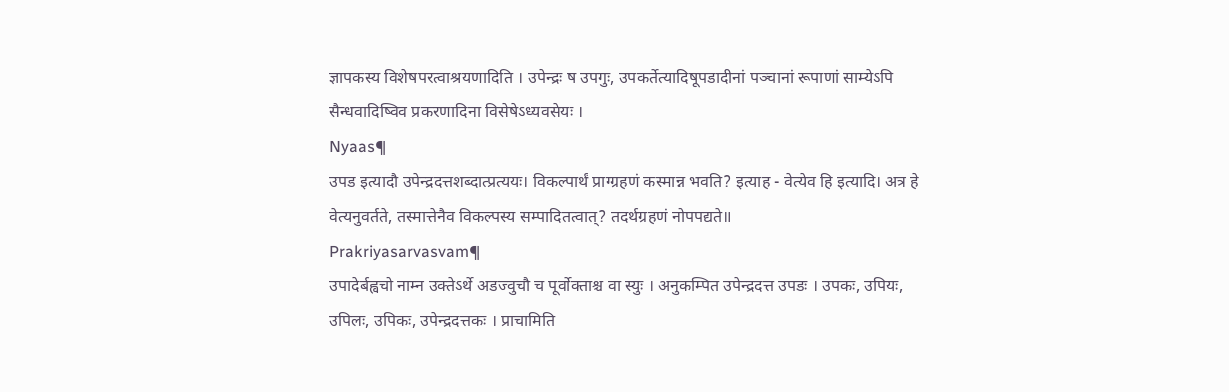ज्ञापकस्य विशेषपरत्वाश्रयणादिति । उपेन्द्रः ष उपगुः, उपकर्तेत्यादिषूपडादीनां पञ्चानां रूपाणां साम्येऽपि सैन्धवादिष्विव प्रकरणादिना विसेषेऽध्यवसेयः ।
Nyaas¶
उपड इत्यादौ उपेन्द्रदत्तशब्दात्प्रत्ययः। विकल्पार्थं प्राग्ग्रहणं कस्मान्न भवति? इत्याह - वेत्येव हि इत्यादि। अत्र हे वेत्यनुवर्तते, तस्मात्तेनैव विकल्पस्य सम्पादितत्वात्? तदर्थग्रहणं नोपपद्यते॥
Prakriyasarvasvam¶
उपादेर्बह्वचो नाम्न उक्तेऽर्थे अडज्वुचौ च पूर्वोक्ताश्च वा स्युः । अनुकम्पित उपेन्द्रदत्त उपडः । उपकः, उपियः, उपिलः, उपिकः, उपेन्द्रदत्तकः । प्राचामिति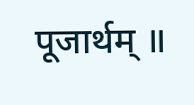पूजार्थम् ॥